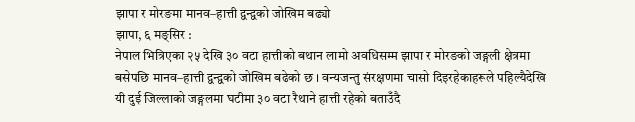झापा र मोरङमा मानव–हात्ती द्वन्द्वको जोखिम बढ्यो
झापा, ६ मङ्सिर :
नेपाल भित्रिएका २५ देखि ३० वटा हात्तीको बथान लामो अवधिसम्म झापा र मोरङको जङ्गली क्षेत्रमा बसेपछि मानव–हात्ती द्वन्द्वको जोखिम बढेको छ । वन्यजन्तु संरक्षणमा चासो दिइरहेकाहरूले पहिल्यैदेखि यी दुई जिल्लाको जङ्गलमा घटीमा ३० वटा रैथाने हात्ती रहेको बताउँदै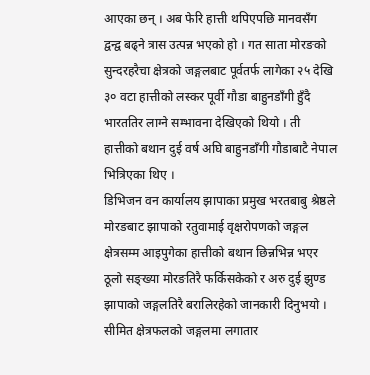आएका छन् । अब फेरि हात्ती थपिएपछि मानवसँग द्वन्द्व बढ्ने त्रास उत्पन्न भएको हो । गत साता मोरङको सुन्दरहरैचा क्षेत्रको जङ्गलबाट पूर्वतर्फ लागेका २५ देखि ३० वटा हात्तीको लस्कर पूर्वी गौडा बाहुनडाँगी हुँदै भारततिर लाग्ने सम्भावना देखिएको थियो । ती हात्तीको बथान दुई वर्ष अघि बाहुनडाँगी गौडाबाटै नेपाल भित्रिएका थिए ।
डिभिजन वन कार्यालय झापाका प्रमुख भरतबाबु श्रेष्ठले मोरङबाट झापाको रतुवामाई वृक्षरोपणको जङ्गल क्षेत्रसम्म आइपुगेका हात्तीको बथान छिन्नभिन्न भएर ठूलो सङ्ख्या मोरङतिरै फर्किसकेको र अरु दुई झुण्ड झापाको जङ्गलतिरै बरालिरहेको जानकारी दिनुभयो । सीमित क्षेत्रफलको जङ्गलमा लगातार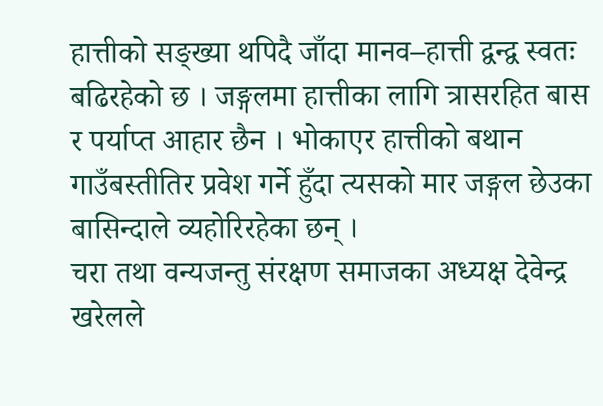हात्तीको सङ्ख्या थपिदै जाँदा मानव–हात्ती द्वन्द्व स्वतः बढिरहेको छ । जङ्गलमा हात्तीका लागि त्रासरहित बास र पर्याप्त आहार छैन । भोकाएर हात्तीको बथान गाउँबस्तीतिर प्रवेश गर्ने हुँदा त्यसको मार जङ्गल छेउका बासिन्दाले व्यहोरिरहेका छन् ।
चरा तथा वन्यजन्तु संरक्षण समाजका अध्यक्ष देवेन्द्र खरेलले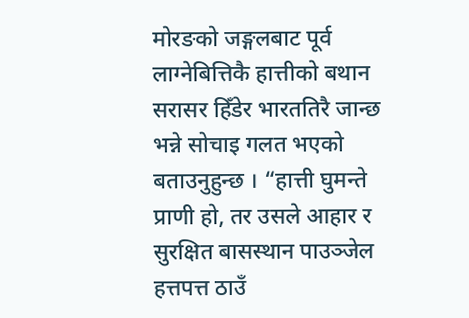मोरङको जङ्गलबाट पूर्व लाग्नेबित्तिकै हात्तीको बथान सरासर हिँडेर भारततिरै जान्छ भन्ने सोचाइ गलत भएको बताउनुहुन्छ । “हात्ती घुमन्ते प्राणी हो, तर उसले आहार र सुरक्षित बासस्थान पाउञ्जेल हत्तपत्त ठाउँ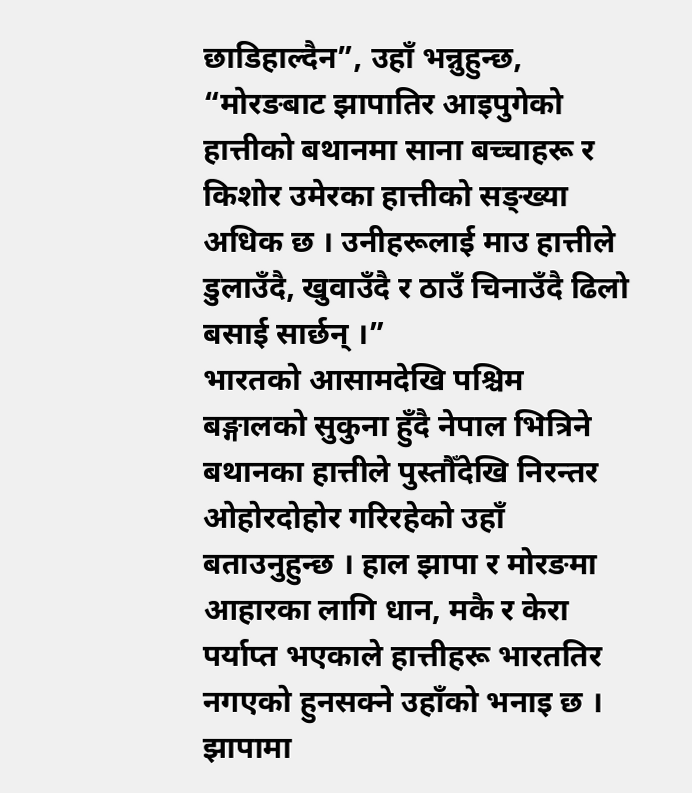छाडिहाल्दैन”, उहाँ भन्नुहुन्छ, “मोरङबाट झापातिर आइपुगेको हात्तीको बथानमा साना बच्चाहरू र किशोर उमेरका हात्तीको सङ्ख्या अधिक छ । उनीहरूलाई माउ हात्तीले डुलाउँदै, खुवाउँदै र ठाउँ चिनाउँदै ढिलो बसाई सार्छन् ।”
भारतको आसामदेखि पश्चिम बङ्गालको सुकुना हुँदै नेपाल भित्रिने बथानका हात्तीले पुस्तौँदेखि निरन्तर ओहोरदोहोर गरिरहेको उहाँ बताउनुहुन्छ । हाल झापा र मोरङमा आहारका लागि धान, मकै र केरा पर्याप्त भएकाले हात्तीहरू भारततिर नगएको हुनसक्ने उहाँको भनाइ छ ।
झापामा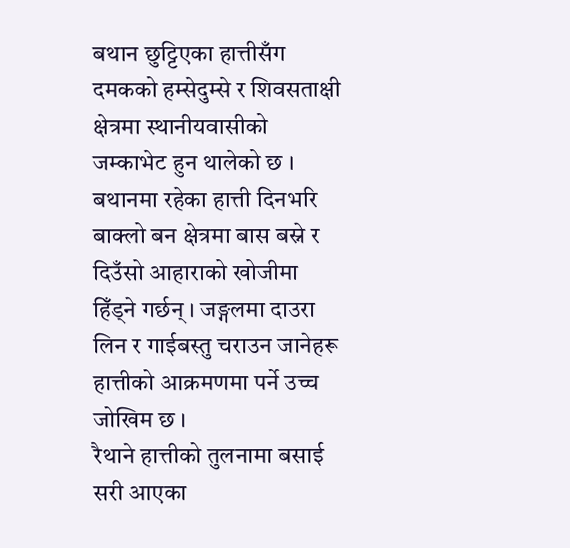बथान छुट्टिएका हात्तीसँग दमकको हम्सेदुम्से र शिवसताक्षी क्षेत्रमा स्थानीयवासीको जम्काभेट हुन थालेको छ । बथानमा रहेका हात्ती दिनभरि बाक्लो बन क्षेत्रमा बास बस्ने र दिउँसो आहाराको खोजीमा हिँड्ने गर्छन् । जङ्गलमा दाउरा लिन र गाईबस्तु चराउन जानेहरू हात्तीको आक्रमणमा पर्ने उच्च जोखिम छ ।
रैथाने हात्तीको तुलनामा बसाई सरी आएका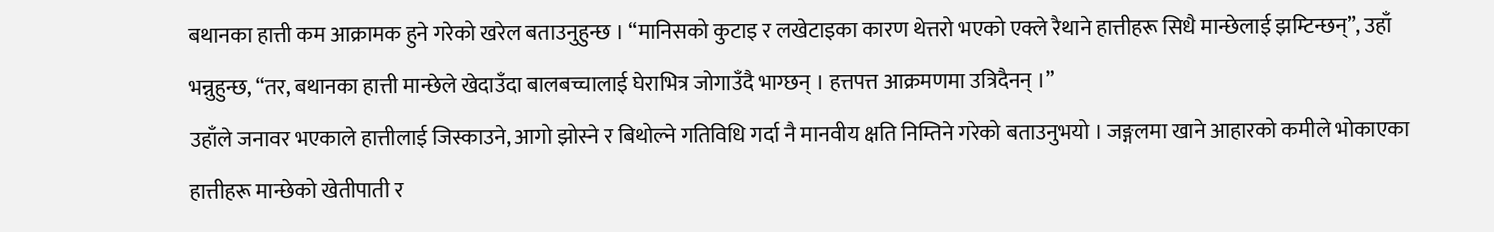बथानका हात्ती कम आक्रामक हुने गरेको खरेल बताउनुहुन्छ । “मानिसको कुटाइ र लखेटाइका कारण थेत्तरो भएको एक्ले रैथाने हात्तीहरू सिधै मान्छेलाई झम्टिन्छन्”, उहाँ भन्नुहुन्छ, “तर, बथानका हात्ती मान्छेले खेदाउँदा बालबच्चालाई घेराभित्र जोगाउँदै भाग्छन् । हत्तपत्त आक्रमणमा उत्रिदैनन् ।”
उहाँले जनावर भएकाले हात्तीलाई जिस्काउने, आगो झोस्ने र बिथोल्ने गतिविधि गर्दा नै मानवीय क्षति निम्तिने गरेको बताउनुभयो । जङ्गलमा खाने आहारको कमीले भोकाएका हात्तीहरू मान्छेको खेतीपाती र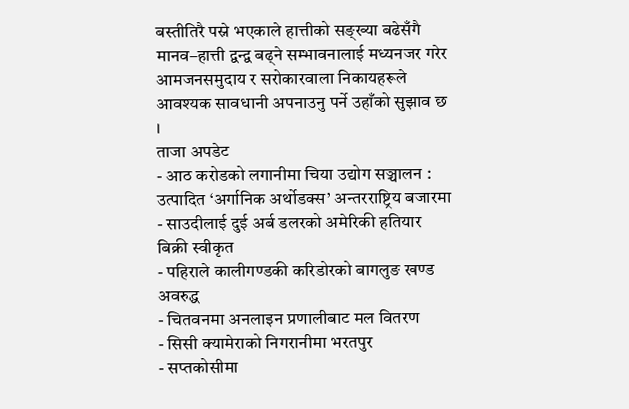बस्तीतिरै पस्ने भएकाले हात्तीको सङ्ख्या बढेसँगै मानव–हात्ती द्वन्द्व बढ्ने सम्भावनालाई मध्यनजर गरेर आमजनसमुदाय र सरोकारवाला निकायहरूले आवश्यक सावधानी अपनाउनु पर्ने उहाँको सुझाव छ ।
ताजा अपडेट
- आठ करोडको लगानीमा चिया उद्योग सञ्चालन : उत्पादित ‘अर्गानिक अर्थोडक्स’ अन्तरराष्ट्रिय बजारमा
- साउदीलाई दुई अर्ब डलरको अमेरिकी हतियार बिक्री स्वीकृत
- पहिराले कालीगण्डकी करिडोरको बागलुङ खण्ड अवरुद्ध
- चितवनमा अनलाइन प्रणालीबाट मल वितरण
- सिसी क्यामेराको निगरानीमा भरतपुर
- सप्तकोसीमा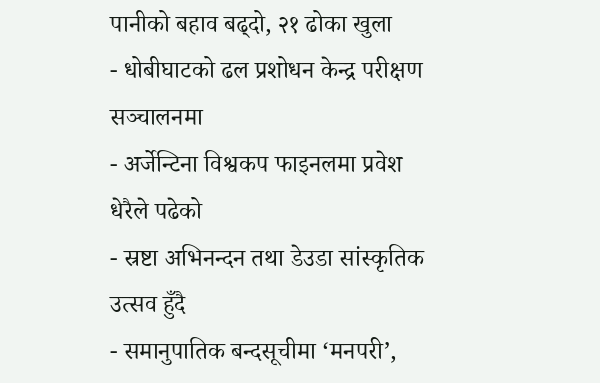पानीको बहाव बढ्दो, २१ ढोका खुला
- धोबीघाटको ढल प्रशोधन केन्द्र परीक्षण सञ्चालनमा
- अर्जेन्टिना विश्वकप फाइनलमा प्रवेश
धेरैले पढेको
- स्रष्टा अभिनन्दन तथा डेउडा सांस्कृतिक उत्सव हुँदै
- समानुपातिक बन्दसूचीमा ‘मनपरी’,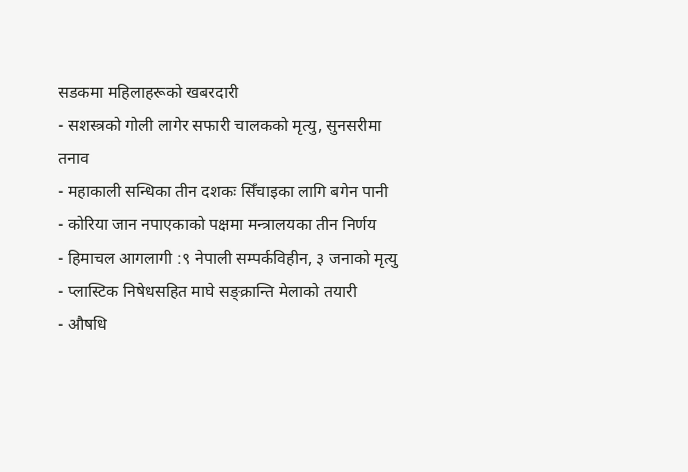सडकमा महिलाहरूको खबरदारी
- सशस्त्रको गोली लागेर सफारी चालकको मृत्यु, सुनसरीमा तनाव
- महाकाली सन्धिका तीन दशकः सिँचाइका लागि बगेन पानी
- कोरिया जान नपाएकाको पक्षमा मन्त्रालयका तीन निर्णय
- हिमाचल आगलागी :९ नेपाली सम्पर्कविहीन, ३ जनाको मृत्यु
- प्लास्टिक निषेधसहित माघे सङ्क्रान्ति मेलाको तयारी
- औषधि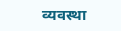व्यवस्था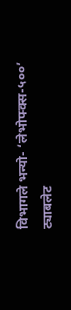विभागले भन्यो- ‘लेभोफ्क्स-५००’ ट्याबलेट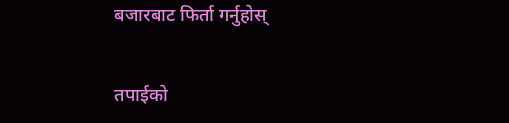बजारबाट फिर्ता गर्नुहोस्


तपाईको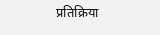प्रतिक्रिया